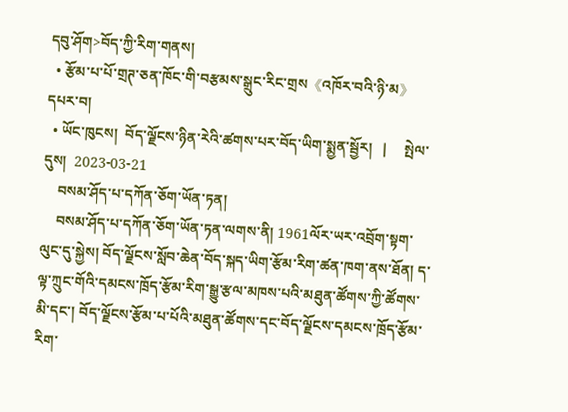དབུ་ཤོག>བོད་ཀྱི་རིག་གནས།
  • རྩོམ་པ་པོ་གྲཊ་ཅན་ཁོང་གི་བརྩམས་སྒྲུང་རིང་གྲས《འཁོར་བའི་ཉི་མ》དཔར་བ།
  • ཡོང་ཁུངས།  བོད་ལྗོངས་ཉིན་རེའི་ཚགས་པར་བོད་ཡིག་སྨྱན་སྦྱོར།   |     སྤེལ་དུས།  2023-03-21
    བསམ་ཤོད་པ་དཀོན་ཅོག་ཡོན་ཏན།
    བསམ་ཤོད་པ་དཀོན་ཅོག་ཡོན་ཏན་ལགས་ནི། 1961ལོར་ཡར་འབྲོག་སྟག་ལུང་དུ་སྐྱེས། བོད་ལྗོངས་སློབ་ཆེན་བོད་སྐད་ཡིག་རྩོམ་རིག་ཚན་ཁག་ནས་ཐོན། ད་ལྟ་ཀྲུང་གོའི་དམངས་ཁྲོད་རྩོམ་རིག་སྒྱུ་རྩལ་མཁས་པའི་མཐུན་ཚོགས་ཀྱི་ཚོགས་མི་དང་། བོད་ལྗོངས་རྩོམ་པ་པོའི་མཐུན་ཚོགས་དང་བོད་ལྗོངས་དམངས་ཁྲོད་རྩོམ་རིག་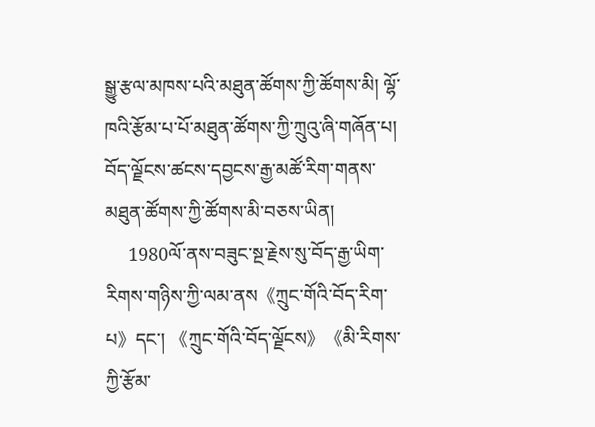སྒྱུ་རྩལ་མཁས་པའི་མཐུན་ཚོགས་ཀྱི་ཚོགས་མི། ལྷོ་ཁའི་རྩོམ་པ་པོ་མཐུན་ཚོགས་ཀྱི་ཀྲུའུ་ཞི་གཞོན་པ། བོད་ལྗོངས་ཚངས་དབྱངས་རྒྱ་མཚོ་རིག་གནས་མཐུན་ཚོགས་ཀྱི་ཚོགས་མི་བཅས་ཡིན།
     1980ལོ་ནས་བཟུང་སྔ་རྗེས་སུ་བོད་རྒྱ་ཡིག་རིགས་གཉིས་ཀྱི་ལམ་ནས《ཀྲུང་གོའི་བོད་རིག་པ》དང་། 《ཀྲུང་གོའི་བོད་ལྗོངས》《མི་རིགས་ཀྱི་རྩོམ་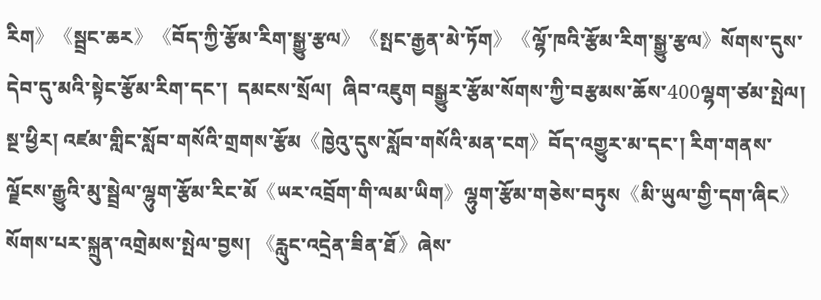རིག》《སྦྲང་ཆར》《བོད་ཀྱི་རྩོམ་རིག་སྒྱུ་རྩལ》《སྤང་རྒྱན་མེ་ཏོག》《ལྷོ་ཁའི་རྩོམ་རིག་སྒྱུ་རྩལ》སོགས་དུས་དེབ་དུ་མའི་སྟེང་རྩོམ་རིག་དང་།  དམངས་སྲོལ།  ཞིབ་འཇུག བསྒྱུར་རྩོམ་སོགས་ཀྱི་བརྩམས་ཆོས་400ལྷག་ཙམ་སྤེལ། སྔ་ཕྱིར། འཛམ་གླིང་སློབ་གསོའི་གྲགས་རྩོམ《ཁྱེའུ་དུས་སློབ་གསོའི་མན་ངག》བོད་འགྱུར་མ་དང་། རིག་གནས་ལྗོངས་རྒྱུའི་མུ་སྦྲེལ་ལྷུག་རྩོམ་རིང་མོ《ཡར་འབྲོག་གི་ལམ་ཡིག》ལྷུག་རྩོམ་གཅེས་བཏུས《མི་ཡུལ་གྱི་དག་ཞིང》སོགས་པར་སྐྲུན་འགྲེམས་སྤེལ་བྱས། 《རླུང་འདྲེན་ཟིན་ཐོ》ཞེས་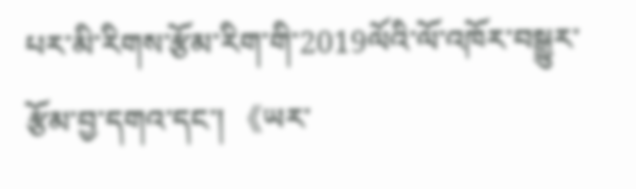པར་མི་རིགས་རྩོམ་རིག་གི་2019ལོའི་ལོ་འཁོར་བསྒྱུར་རྩོམ་བྱ་དགའ་དང་། 《ཡར་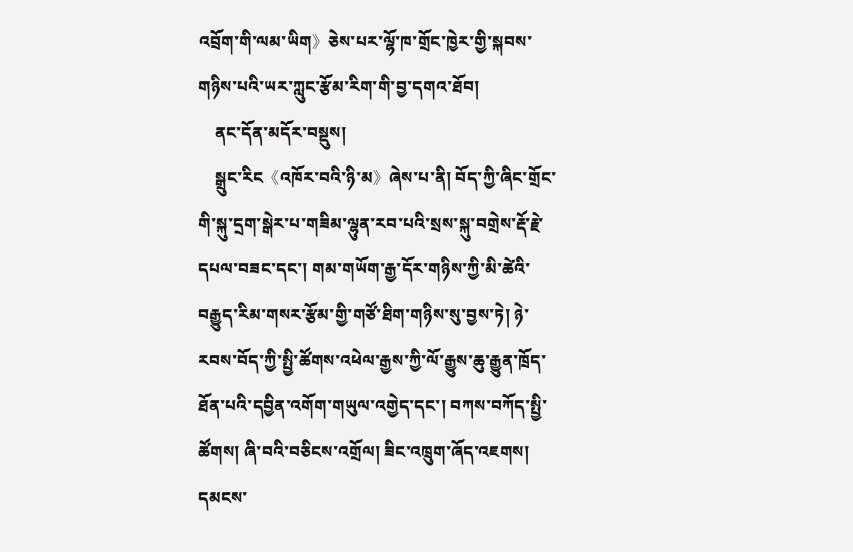འབྲོག་གི་ལམ་ཡིག》ཅེས་པར་ལྷོ་ཁ་གྲོང་ཁྱེར་གྱི་སྐབས་གཉིས་པའི་ཡར་ཀླུང་རྩོམ་རིག་གི་བྱ་དགའ་ཐོབ།
    ནང་དོན་མདོར་བསྡུས།
    སྒྲུང་རིང《འཁོར་བའི་ཉི་མ》ཞེས་པ་ནི། བོད་ཀྱི་ཞིང་གྲོང་གི་སྐུ་དྲག་སྒེར་པ་གཟིམ་ལྷུན་རབ་པའི་སྲས་སྐུ་བགྲེས་རྡོ་རྗེ་དཔལ་བཟང་དང་། གམ་གཡོག་རྒྱ་དོར་གཉིས་ཀྱི་མི་ཚེའི་བརྒྱུད་རིམ་གསར་རྩོམ་གྱི་གཙོ་ཐིག་གཉིས་སུ་བྱས་ཏེ། ཉེ་རབས་བོད་ཀྱི་སྤྱི་ཚོགས་འཕེལ་རྒྱས་ཀྱི་ལོ་རྒྱུས་ཆུ་རྒྱུན་ཁྲོད་ཐོན་པའི་དབྱིན་འགོག་གཡུལ་འགྱེད་དང་། བཀས་བཀོད་སྤྱི་ཚོགས། ཞི་བའི་བཅིངས་འགྲོལ། ཟིང་འཁྲུག་ཞོད་འཇགས། དམངས་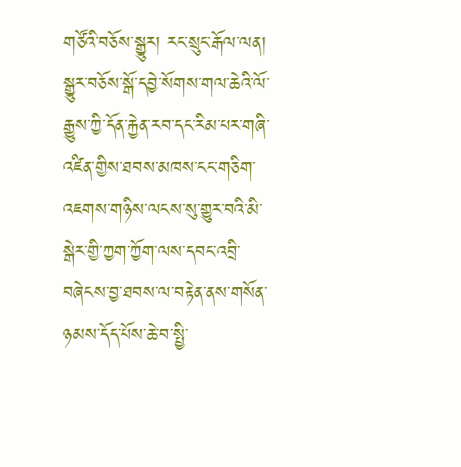གཙོའི་བཅོས་སྒྱུར། རང་སྲུང་རྒོལ་ལན། སྒྱུར་བཅོས་སྒོ་དབྱེ་སོགས་གལ་ཆེའི་ལོ་རྒྱུས་ཀྱི་དོན་རྐྱེན་རབ་དང་རིམ་པར་གཞི་འཛིན་གྱིས་ཐབས་མཁས་ངང་གཅིག་འཇགས་གཉིས་ལངས་སུ་གྱུར་བའི་མི་སྒེར་གྱི་ཀྱག་ཀྱོག་ལས་དབང་འབྲི་བཞེངས་བྱ་ཐབས་ལ་བརྟེན་ནས་གསོན་ཉམས་དོད་པོས་ཆེ་བ་སྤྱི་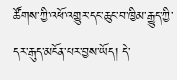ཚོགས་ཀྱི་འཕོ་འགྱུར་དང་ཆུང་བ་ཁྱིམ་རྒྱུད་ཀྱི་དར་རྒུད་མངོན་པར་བྱས་ཡོད། དེ་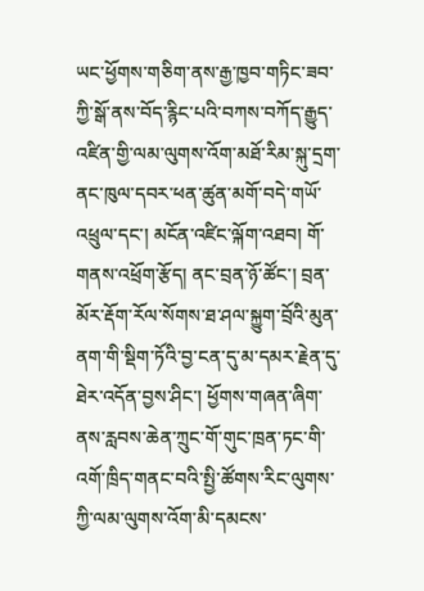ཡང་ཕྱོགས་གཅིག་ནས་རྒྱ་ཁྱབ་གཏིང་ཟབ་ཀྱི་སྒོ་ནས་བོད་རྙིང་པའི་བཀས་བཀོད་རྒྱུད་འཛིན་གྱི་ལམ་ལུགས་འོག་མཐོ་རིམ་སྐུ་དྲག་ནང་ཁུལ་དབར་ཕན་ཚུན་མགོ་བདེ་གཡོ་འཕྲུལ་དང་། མངོན་འཛིང་ལྐོག་འཐབ། གོ་གནས་འཕྲོག་རྩོད། ནང་བྲན་ཉོ་ཚོང་། བྲན་མོར་རྡོག་རོལ་སོགས་ཐ་ཤལ་སྐྱུག་བྲོའི་མུན་ནག་གི་སྡིག་ཏོའི་བྱ་ངན་དུ་མ་དམར་རྗེན་དུ་ཐེར་འདོན་བྱས་ཤིང་། ཕྱོགས་གཞན་ཞིག་ནས་རླབས་ཆེན་ཀྲུང་གོ་གུང་ཁྲན་ཏང་གི་འགོ་ཁྲིད་གནང་བའི་སྤྱི་ཚོགས་རིང་ལུགས་ཀྱི་ལམ་ལུགས་འོག་མི་དམངས་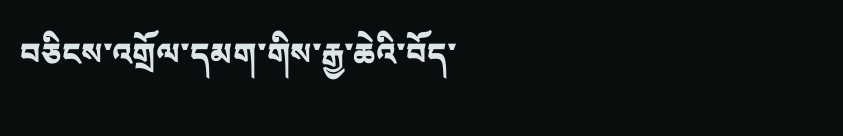བཅིངས་འགྲོལ་དམག་གིས་རྒྱ་ཆེའི་བོད་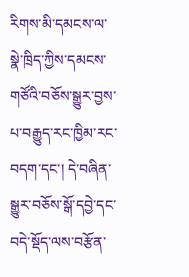རིགས་མི་དམངས་ལ་སྣེ་ཁྲིད་ཀྱིས་དམངས་གཙོའི་བཅོས་སྒྱུར་བྱས་པ་བརྒྱུད་རང་ཁྱིམ་རང་བདག་དང་། དེ་བཞིན་སྒྱུར་བཅོས་སྒོ་དབྱེ་དང་བདེ་སྡོད་ལས་བརྩོན་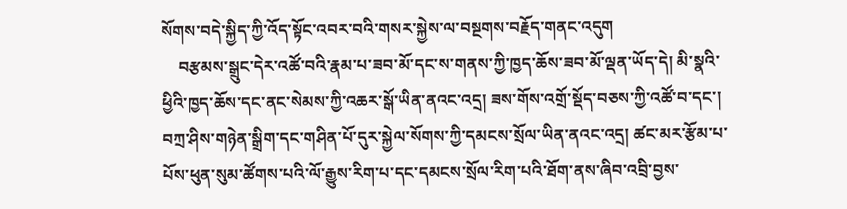སོགས་བདེ་སྐྱིད་ཀྱི་འོད་སྟོང་འབར་བའི་གསར་སྐྱེས་ལ་བསྔགས་བརྗོད་གནང་འདུག
    བརྩམས་སྒྲུང་དེར་འཚོ་བའི་རྣམ་པ་ཟབ་མོ་དང་ས་གནས་ཀྱི་ཁྱད་ཆོས་ཟབ་མོ་ལྡན་ཡོད་དེ། མི་སྣའི་ཕྱིའི་ཁྱད་ཆོས་དང་ནང་སེམས་ཀྱི་འཆར་སྒོ་ཡིན་ནའང་འདྲ། ཟས་གོས་འགྲོ་སྡོད་བཅས་ཀྱི་འཚོ་བ་དང་། བཀྲ་ཤིས་གཉེན་སྒྲིག་དང་གཤིན་པོ་དུར་སྐྱེལ་སོགས་ཀྱི་དམངས་སྲོལ་ཡིན་ནའང་འདྲ། ཚང་མར་རྩོམ་པ་པོས་ཕུན་སུམ་ཚོགས་པའི་ལོ་རྒྱུས་རིག་པ་དང་དམངས་སྲོལ་རིག་པའི་ཐོག་ནས་ཞིབ་འབྲི་བྱས་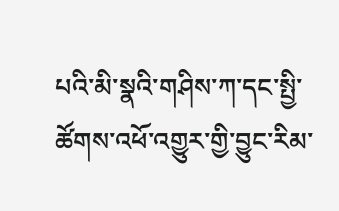པའི་མི་སྣའི་གཤིས་ཀ་དང་སྤྱི་ཚོགས་འཕོ་འགྱུར་གྱི་བྱུང་རིམ་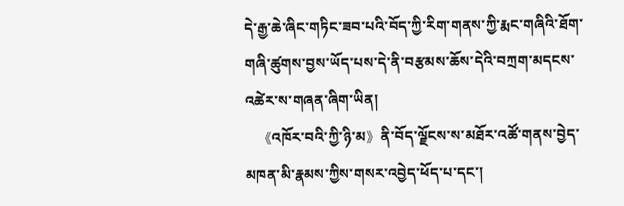དེ་རྒྱ་ཆེ་ཞིང་གཏིང་ཟབ་པའི་བོད་ཀྱི་རིག་གནས་ཀྱི་རྨང་གཞིའི་ཐོག་གཞི་ཚུགས་བྱས་ཡོད་པས་དེ་ནི་བརྩམས་ཆོས་དེའི་བཀྲག་མདངས་འཚེར་ས་གཞན་ཞིག་ཡིན།
    《འཁོར་བའི་ཀྱི་ཉི་མ》ནི་བོད་ལྗོངས་ས་མཐོར་འཚོ་གནས་བྱེད་མཁན་མི་རྣམས་ཀྱིས་གསར་འབྱེད་ཕོད་པ་དང་།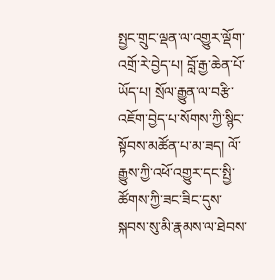སྤྱང་གྲུང་ལྡན་ལ་འགྱུར་ལྡོག་འགྲོ་རེ་བྱེད་པ། བློ་རྒྱ་ཆེན་པོ་ཡོད་པ། སྲོལ་རྒྱུན་ལ་བརྩི་འཇོག་བྱེད་པ་སོགས་ཀྱི་སྙིང་སྟོབས་མཚོན་པ་མ་ཟད། ལོ་རྒྱུས་ཀྱི་འཕོ་འགྱུར་དང་སྤྱི་ཚོགས་ཀྱི་ཟང་ཟིང་དུས་སྐབས་སུ་མི་རྣམས་ལ་ཐེབས་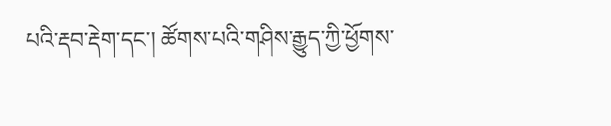པའི་རྡབ་རྡེག་དང་། ཚོགས་པའི་གཤིས་རྒྱུད་ཀྱི་ཕྱོགས་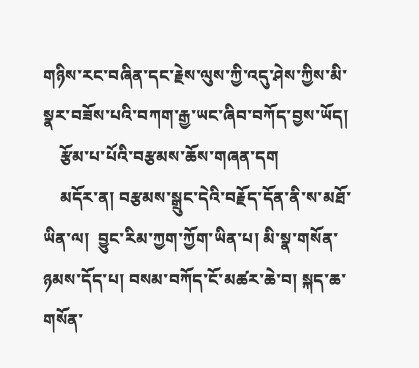གཉིས་རང་བཞིན་དང་རྗེས་ལུས་ཀྱི་འདུ་ཤེས་ཀྱིས་མི་སྣར་བཟོས་པའི་བཀག་རྒྱ་ཡང་ཞིབ་བཀོད་བྱས་ཡོད།
    རྩོམ་པ་པོའི་བརྩམས་ཆོས་གཞན་དག
    མདོར་ན། བརྩམས་སྒྲུང་དེའི་བརྗོད་དོན་ནི་ས་མཐོ་ཡིན་ལ།  བྱུང་རིམ་ཀྱག་ཀྱོག་ཡིན་པ། མི་སྣ་གསོན་ཉམས་དོད་པ། བསམ་བཀོད་ངོ་མཚར་ཆེ་བ། སྐད་ཆ་གསོན་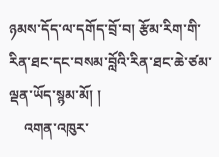ཉམས་དོད་ལ་དགོད་བྲོ་བ། རྩོམ་རིག་གི་རིན་ཐང་དང་བསམ་བློའི་རིན་ཐང་ཆེ་ཙམ་ལྡན་ཡོད་སྙམ་མོ། །
    འགན་འཁུར་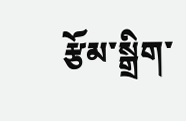རྩོམ་སྒྲིག་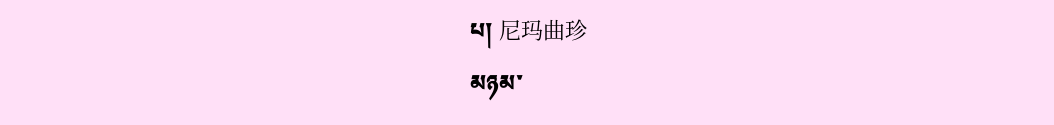པ། 尼玛曲珍
མཉམ་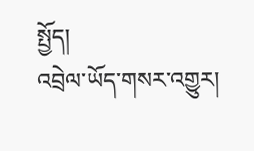སྤྱོད།
འབྲེལ་ཡོད་གསར་འགྱུར།